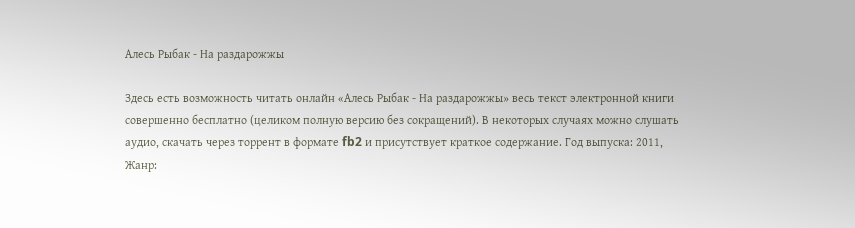Алесь Рыбак - На раздарожжы

Здесь есть возможность читать онлайн «Алесь Рыбак - На раздарожжы» весь текст электронной книги совершенно бесплатно (целиком полную версию без сокращений). В некоторых случаях можно слушать аудио, скачать через торрент в формате fb2 и присутствует краткое содержание. Год выпуска: 2011, Жанр: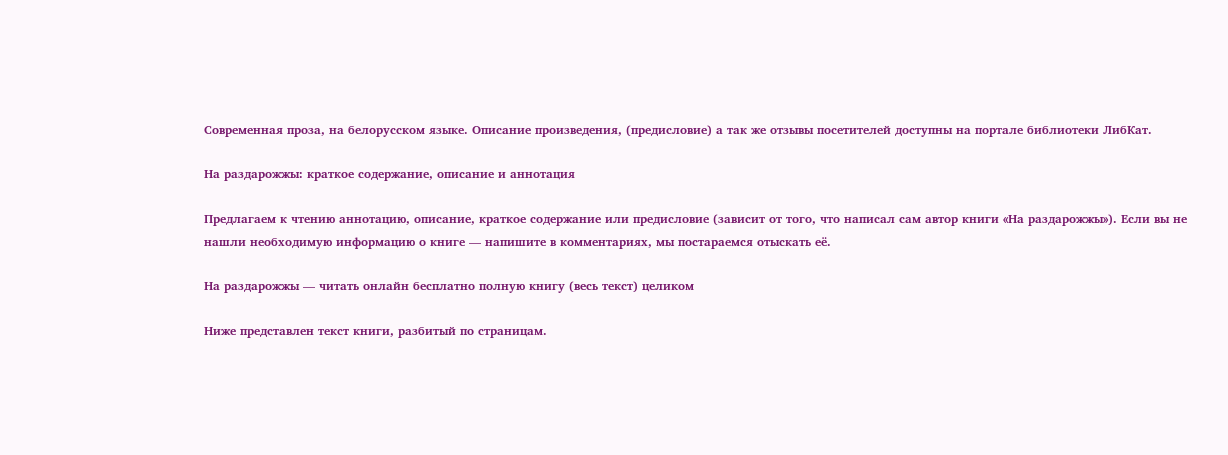Современная проза, на белорусском языке. Описание произведения, (предисловие) а так же отзывы посетителей доступны на портале библиотеки ЛибКат.

На раздарожжы: краткое содержание, описание и аннотация

Предлагаем к чтению аннотацию, описание, краткое содержание или предисловие (зависит от того, что написал сам автор книги «На раздарожжы»). Если вы не нашли необходимую информацию о книге — напишите в комментариях, мы постараемся отыскать её.

На раздарожжы — читать онлайн бесплатно полную книгу (весь текст) целиком

Ниже представлен текст книги, разбитый по страницам.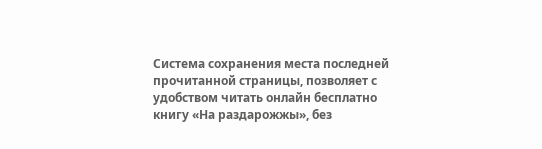Система сохранения места последней прочитанной страницы, позволяет с удобством читать онлайн бесплатно книгу «На раздарожжы», без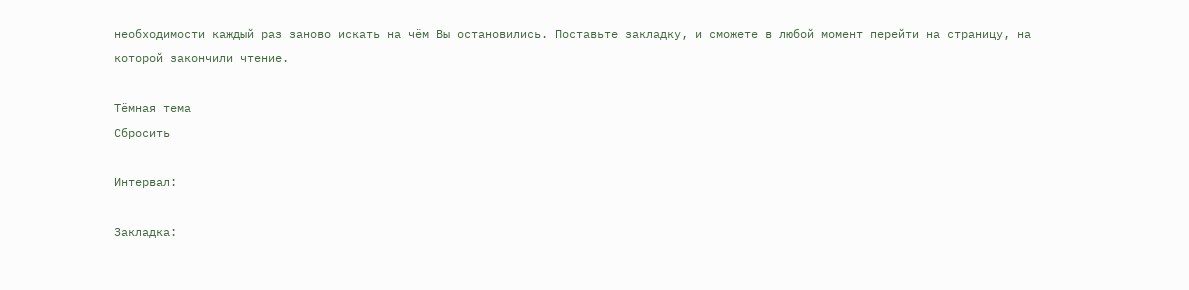необходимости каждый раз заново искать на чём Вы остановились. Поставьте закладку, и сможете в любой момент перейти на страницу, на которой закончили чтение.

Тёмная тема
Сбросить

Интервал:

Закладка: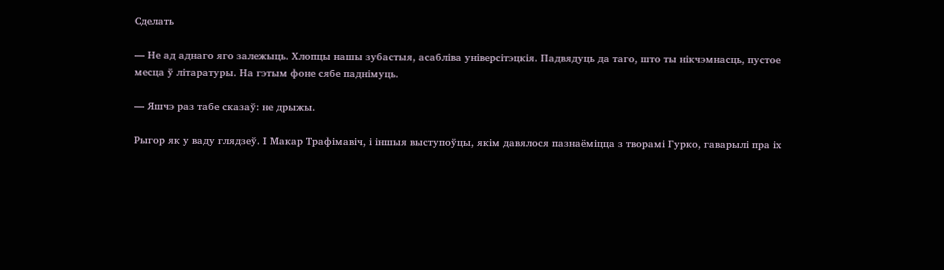Сделать

— Не ад аднаго яго залежыць. Хлопцы нашы зубастыя, асабліва універсітэцкія. Падвядуць да таго, што ты нікчэмнасць, пустое месца ў літаратуры. На гэтым фоне сябе паднімуць.

— Яшчэ раз табе сказаў: не дрыжы.

Рыгор як у ваду глядзеў. І Макар Трафімавіч, і іншыя выступоўцы, якім давялося пазнаёміцца з творамі Гурко, гаварылі пра іх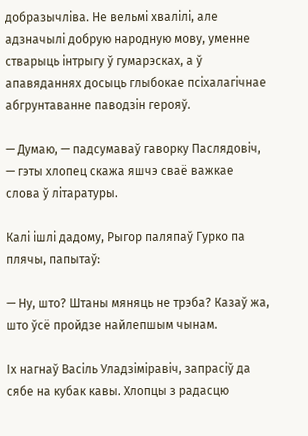добразычліва. Не вельмі хвалілі, але адзначылі добрую народную мову, уменне стварыць інтрыгу ў гумарэсках, а ў апавяданнях досыць глыбокае псіхалагічнае абгрунтаванне паводзін герояў.

— Думаю, — падсумаваў гаворку Паслядовіч, — гэты хлопец скажа яшчэ сваё важкае слова ў літаратуры.

Калі ішлі дадому, Рыгор паляпаў Гурко па плячы, папытаў:

— Ну, што? Штаны мяняць не трэба? Казаў жа, што ўсё пройдзе найлепшым чынам.

Іх нагнаў Васіль Уладзіміравіч, запрасіў да сябе на кубак кавы. Хлопцы з радасцю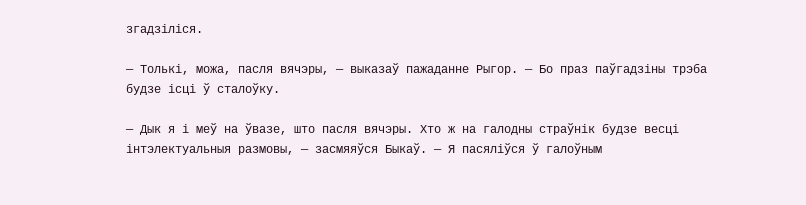згадзіліся.

— Толькі, можа, пасля вячэры, — выказаў пажаданне Рыгор. — Бо праз паўгадзіны трэба будзе ісці ў сталоўку.

— Дык я і меў на ўвазе, што пасля вячэры. Хто ж на галодны страўнік будзе весці інтэлектуальныя размовы, — засмяяўся Быкаў. — Я пасяліўся ў галоўным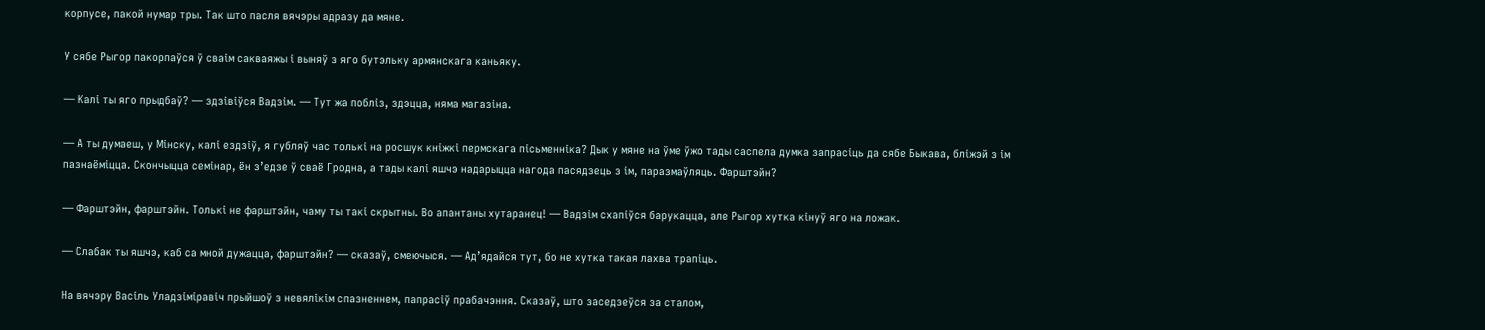корпусе, пакой нумар тры. Так што пасля вячэры адразу да мяне.

У сябе Рыгор пакорпаўся ў сваім сакваяжы і выняў з яго бутэльку армянскага каньяку.

— Калі ты яго прыдбаў? — здзівіўся Вадзім. — Тут жа побліз, здэцца, няма магазіна.

— А ты думаеш, у Мінску, калі ездзіў, я губляў час толькі на росшук кніжкі пермскага пісьменніка? Дык у мяне на ўме ўжо тады саспела думка запрасіць да сябе Быкава, бліжэй з ім пазнаёміцца. Скончыцца семінар, ён з’едзе ў сваё Гродна, а тады калі яшчэ надарыцца нагода пасядзець з ім, паразмаўляць. Фарштэйн?

— Фарштэйн, фарштэйн. Толькі не фарштэйн, чаму ты такі скрытны. Во апантаны хутаранец! — Вадзім схапіўся барукацца, але Рыгор хутка кінуў яго на ложак.

— Слабак ты яшчэ, каб са мной дужацца, фарштэйн? — сказаў, смеючыся. — Ад’ядайся тут, бо не хутка такая лахва трапіць.

На вячэру Васіль Уладзіміравіч прыйшоў з невялікім спазненнем, папрасіў прабачэння. Сказаў, што заседзеўся за сталом,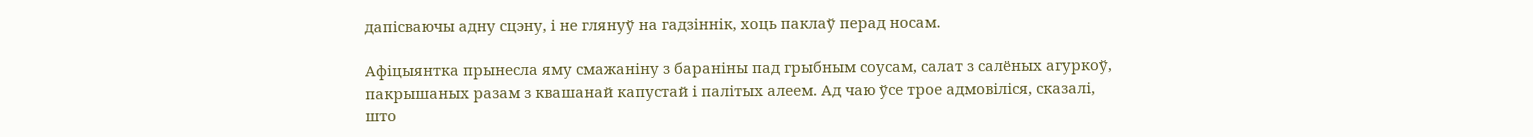дапісваючы адну сцэну, і не глянуў на гадзіннік, хоць паклаў перад носам.

Афіцыянтка прынесла яму смажаніну з бараніны пад грыбным соусам, салат з салёных агуркоў, пакрышаных разам з квашанай капустай і палітых алеем. Ад чаю ўсе трое адмовіліся, сказалі, што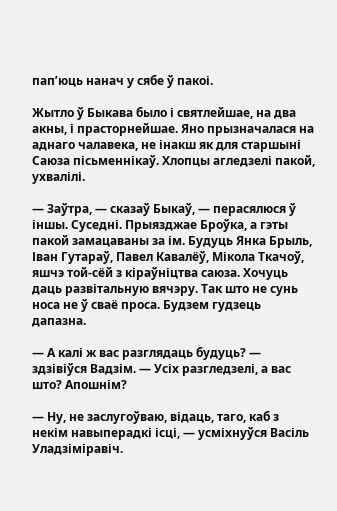пап’юць нанач у сябе ў пакоі.

Жытло ў Быкава было і святлейшае, на два акны, і прасторнейшае. Яно прызначалася на аднаго чалавека, не інакш як для старшыні Саюза пісьменнікаў. Хлопцы агледзелі пакой, ухвалілі.

— Заўтра, — сказаў Быкаў, — перасялюся ў іншы. Суседні. Прыязджае Броўка, а гэты пакой замацаваны за ім. Будуць Янка Брыль, Іван Гутараў, Павел Кавалёў, Мікола Ткачоў, яшчэ той-сёй з кіраўніцтва саюза. Хочуць даць развітальную вячэру. Так што не сунь носа не ў сваё проса. Будзем гудзець дапазна.

— А калі ж вас разглядаць будуць? — здзівіўся Вадзім. — Усіх разгледзелі, а вас што? Апошнім?

— Ну, не заслугоўваю, відаць, таго, каб з некім навыперадкі ісці, — усміхнуўся Васіль Уладзіміравіч.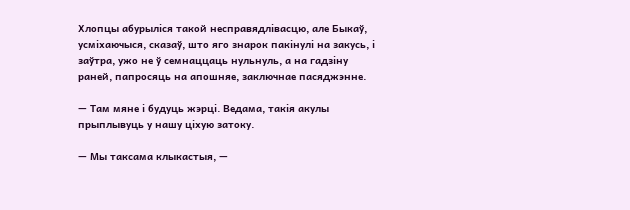Хлопцы абурыліся такой несправядлівасцю, але Быкаў, усміхаючыся, сказаў, што яго знарок пакінулі на закусь, і заўтра, ужо не ў семнаццаць нульнуль, а на гадзіну раней, папросяць на апошняе, заключнае пасяджэнне.

— Там мяне і будуць жэрці. Ведама, такія акулы прыплывуць у нашу ціхую затоку.

— Мы таксама клыкастыя, —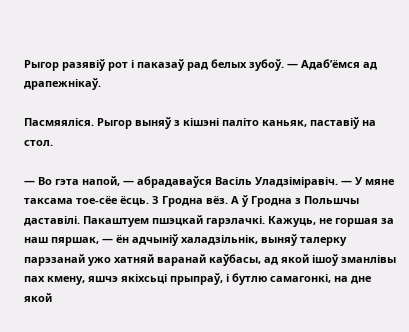Рыгор разявіў рот і паказаў рад белых зубоў. — Адаб’ёмся ад драпежнікаў.

Пасмяяліся. Рыгор выняў з кішэні паліто каньяк, паставіў на стол.

— Во гэта напой, — абрадаваўся Васіль Уладзіміравіч. — У мяне таксама тое-сёе ёсць. З Гродна вёз. А ў Гродна з Польшчы даставілі. Пакаштуем пшэцкай гарэлачкі. Кажуць, не горшая за наш пяршак, — ён адчыніў халадзільнік, выняў талерку парэзанай ужо хатняй варанай каўбасы, ад якой ішоў зманлівы пах кмену, яшчэ якіхсьці прыпраў, і бутлю самагонкі, на дне якой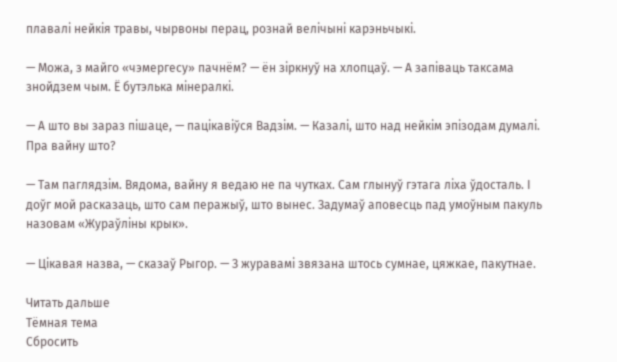плавалі нейкія травы, чырвоны перац, рознай велічыні карэньчыкі.

— Можа, з майго «чэмергесу» пачнём? — ён зіркнуў на хлопцаў. — А запіваць таксама знойдзем чым. Ё бутэлька мінералкі.

— А што вы зараз пішаце, — пацікавіўся Вадзім. — Казалі, што над нейкім эпізодам думалі. Пра вайну што?

— Там паглядзім. Вядома, вайну я ведаю не па чутках. Сам глынуў гэтага ліха ўдосталь. І доўг мой расказаць, што сам перажыў, што вынес. Задумаў аповесць пад умоўным пакуль назовам «Жураўліны крык».

— Цікавая назва, — сказаў Рыгор. — З журавамі звязана штось сумнае, цяжкае, пакутнае.

Читать дальше
Тёмная тема
Сбросить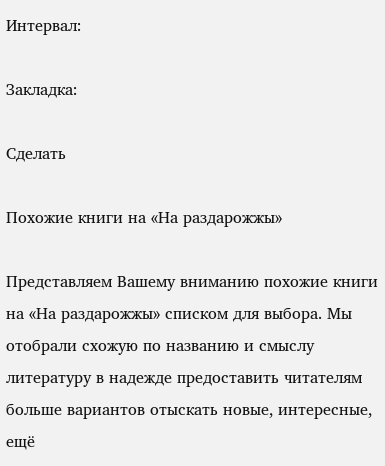Интервал:

Закладка:

Сделать

Похожие книги на «На раздарожжы»

Представляем Вашему вниманию похожие книги на «На раздарожжы» списком для выбора. Мы отобрали схожую по названию и смыслу литературу в надежде предоставить читателям больше вариантов отыскать новые, интересные, ещё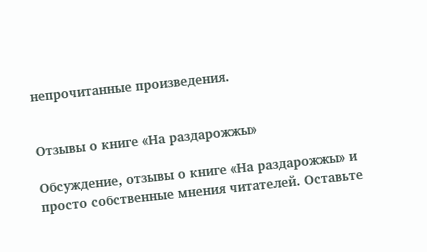непрочитанные произведения.


Отзывы о книге «На раздарожжы»

Обсуждение, отзывы о книге «На раздарожжы» и просто собственные мнения читателей. Оставьте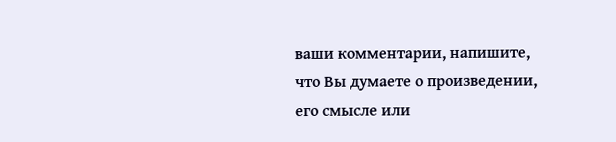ваши комментарии, напишите, что Вы думаете о произведении, его смысле или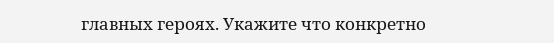главных героях. Укажите что конкретно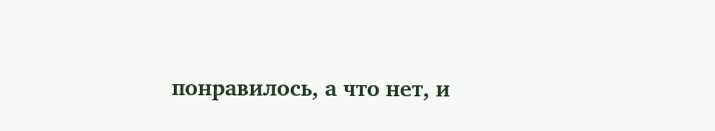понравилось, а что нет, и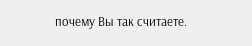почему Вы так считаете.